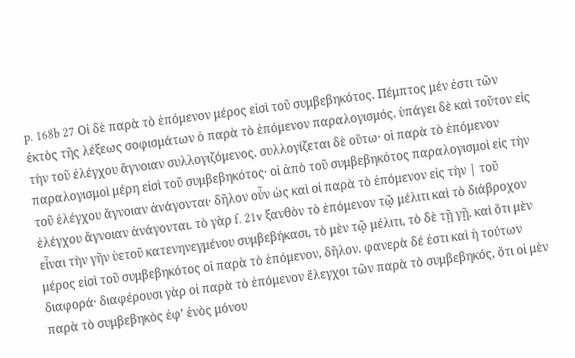p. 168b 27 Οἱ δὲ παρὰ τὸ ἑπόμενον μέρος εἰσὶ τοῦ συμβεβηκότος. Πέμπτος μέν ἐστι τῶν ἐκτὸς τῆς λέξεως σοφισμάτων ὁ παρὰ τὸ ἑπόμενον παραλογισμός. ὑπάγει δὲ καὶ τοῦτον εἰς τὴν τοῦ ἐλέγχου ἄγνοιαν συλλογιζόμενος. συλλογίζεται δὲ οὕτω· οἱ παρὰ τὸ ἑπόμενον παραλογισμοὶ μέρη εἰσὶ τοῦ συμβεβηκότος· οἱ ἀπὸ τοῦ συμβεβηκότος παραλογισμοὶ εἰς τὴν τοῦ ἐλέγχου ἄγνοιαν ἀνάγονται· δῆλον οὖν ὡς καὶ οἱ παρὰ τὸ ἑπόμενον εἰς τὴν | τοῦ ἐλέγχου ἄγνοιαν ἀνάγονται. τὸ γὰρ f. 21v ξανθὸν τὸ ἑπόμενον τῷ μέλιτι καὶ τὸ διάβροχον εἶναι τὴν γῆν ὑετοῦ κατενηνεγμένου συμβεβήκασι, τὸ μὲν τῷ μέλιτι, τὸ δὲ τῇ γῇ. καὶ ὅτι μὲν μέρος εἰσὶ τοῦ συμβεβηκότος οἱ παρὰ τὸ ἑπόμενον, δῆλον. φανερὰ δέ ἐστι καὶ ἡ τούτων διαφορά· διαφέρουσι γὰρ οἱ παρὰ τὸ ἑπόμενον ἔλεγχοι τῶν παρὰ τὸ συμβεβηκός, ὅτι οἱ μὲν παρὰ τὸ συμβεβηκὸς ἐφ’ ἑνὸς μόνου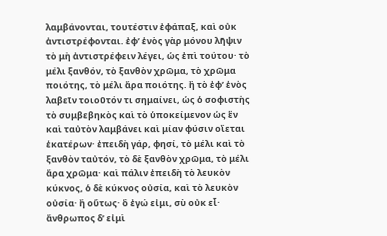λαμβάνονται, τουτέστιν ἐφάπαξ, καὶ οὐκ ἀντιστρέφονται. ἐφ’ ἑνὸς γὰρ μόνου λῆψιν τὸ μὴ ἀντιστρέφειν λέγει, ὡς ἐπὶ τούτου· τὸ μέλι ξανθόν, τὸ ξανθὸν χρῶμα, τὸ χρῶμα ποιότης, τὸ μέλι ἄρα ποιότης. ἢ τὸ ἐφ’ ἑνὸς λαβεῖν τοιοῦτόν τι σημαίνει, ὡς ὁ σοφιστὴς τὸ συμβεβηκὸς καὶ τὸ ὑποκείμενον ὡς ἓν καὶ ταὐτὸν λαμβάνει καὶ μίαν φύσιν οἴεται ἑκατέρων· ἐπειδὴ γάρ, φησί, τὸ μέλι καὶ τὸ ξανθὸν ταὐτόν, τὸ δὲ ξανθὸν χρῶμα, τὸ μέλι ἄρα χρῶμα· καὶ πάλιν ἐπειδὴ τὸ λευκὸν κύκνος, ὁ δὲ κύκνος οὐσία, καὶ τὸ λευκὸν οὐσία· ἢ οὕτως· ὃ ἐγώ εἰμι, σὺ οὐκ εἶ· ἄνθρωπος δ’ εἰμὶ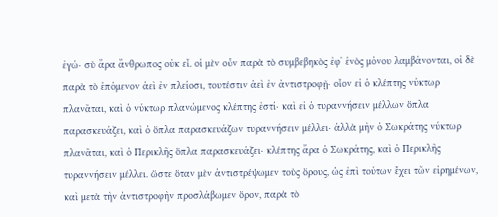ἐγώ· σὺ ἄρα ἄνθρωπος οὐκ εἶ. οἱ μὲν οὖν παρὰ τὸ συμβεβηκὸς ἐφ᾿ ἑνὸς μόνου λαμβάνονται, οἱ δὲ παρὰ τὸ ἑπόμενον ἀεὶ ἐν πλείοσι, τουτέστιν ἀεὶ ἐν ἀντιστροφῇ· οἷον εἰ ὁ κλέπτης νύκτωρ πλανᾶται, καὶ ὁ νύκτωρ πλανώμενος κλέπτης ἐστί· καὶ εἰ ὁ τυραννήσειν μέλλων ὅπλα παρασκευάζει, καὶ ὁ ὅπλα παρασκευάζων τυραννήσειν μέλλει· ἀλλὰ μὴν ὁ Σωκράτης νύκτωρ πλανᾶται, καὶ ὁ Περικλῆς ὅπλα παρασκευάζει· κλέπτης ἄρα ὁ Σωκράτης, καὶ ὁ Περικλῆς τυραννήσειν μέλλει. ὥστε ὅταν μὲν ἀντιστρέψωμεν τοὺς ὅρους, ὡς ἐπὶ τούτων ἔχει τῶν εἰρημένων, καὶ μετὰ τὴν ἀντιστροφὴν προσλάβωμεν ὅρον, παρὰ τὸ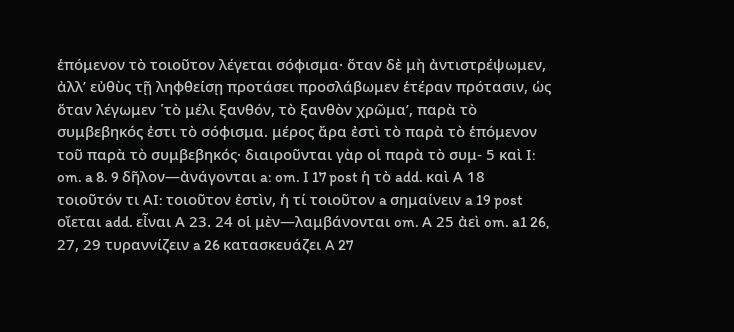ἑπόμενον τὸ τοιοῦτον λέγεται σόφισμα· ὅταν δὲ μὴ ἀντιστρέψωμεν, ἀλλ’ εὐθὺς τῇ ληφθείσῃ προτάσει προσλάβωμεν ἑτέραν πρότασιν, ὡς ὅταν λέγωμεν ῾τὸ μέλι ξανθόν, τὸ ξανθὸν χρῶμα’, παρὰ τὸ συμβεβηκός ἐστι τὸ σόφισμα. μέρος ἄρα ἐστὶ τὸ παρὰ τὸ ἑπόμενον τοῦ παρὰ τὸ συμβεβηκός· διαιροῦνται γὰρ οἱ παρὰ τὸ συμ- 5 καὶ I: om. a 8. 9 δῆλον—ἀνάγονται a: om. I 17 post ἡ τὸ add. καὶ Α 18 τοιοῦτόν τι AI: τοιοῦτον ἐστὶν, ἡ τί τοιοῦτον a σημαίνειν a 19 post οἴεται add. εἶναι Α 23. 24 οἱ μὲν—λαμβάνονται om. Α 25 ἀεὶ om. a1 26, 27, 29 τυραννίζειν a 26 κατασκευάζει A 27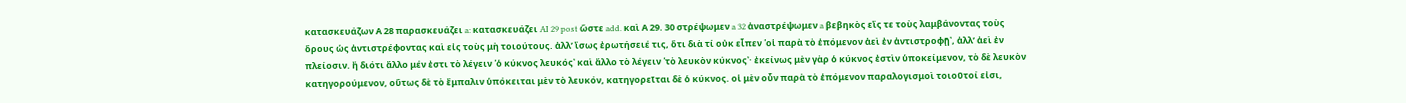κατασκευάζων Α 28 παρασκευάζει a: κατασκευάζει AI 29 post ὥστε add. καὶ Α 29. 30 στρέψωμεν a 32 ἀναστρέψωμεν a βεβηκὸς εἴς τε τοὺς λαμβάνοντας τοὺς ὅρους ὡς ἀντιστρέφοντας καὶ εἰς τοὺς μὴ τοιούτους. ἀλλ’ ἴσως ἐρωτήσειέ τις, ὅτι διὰ τί οὐκ εἶπεν ῾οἱ παρὰ τὸ ἑπόμενον ἀεὶ ἐν ἀντιστροφῇ᾿, ἀλλ’ ἀεὶ ἐν πλείοσιν. ἢ διότι ἄλλο μέν ἐστι τὸ λέγειν ῾ὁ κύκνος λευκός᾿ καὶ ἄλλο τὸ λέγειν ῾τὸ λευκὸν κύκνος᾿· ἐκείνως μὲν γὰρ ὁ κύκνος ἐστὶν ὑποκείμενον, τὸ δὲ λευκὸν κατηγορούμενον, οὕτως δὲ τὸ ἔμπαλιν ὑπόκειται μὲν τὸ λευκόν, κατηγορεῖται δὲ ὁ κύκνος. οἱ μὲν οὖν παρὰ τὸ ἑπόμενον παραλογισμοὶ τοιοῦτοί εἰσι,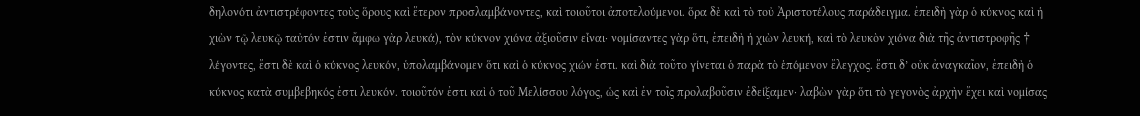δηλονότι ἀντιστρέφοντες τοὺς ὅρους καὶ ἕτερον προσλαμβάνοντες, καὶ τοιοῦτοι ἀποτελούμενοι. ὅρα δὲ καὶ τὸ τοὐ Ἀριστοτέλους παράδειγμα. ἐπειδὴ γὰρ ὁ κύκνος καὶ ἡ χιὼν τῷ λευκῷ ταὐτόν ἐστιν ἄμφω γὰρ λευκά), τὸν κύκνον χιόνα ἀξιοῦσιν εἶναι· νομίσαντες γὰρ ὅτι, ἐπειδὴ ἡ χιὼν λευκή, καὶ τὸ λευκὸν χιόνα διὰ τῆς ἀντιστροφῆς † λέγοντες, ἔστι δὲ καὶ ὁ κύκνος λευκόν, ὑπολαμβάνομεν ὅτι καὶ ὁ κύκνος χιών ἐστι. καὶ διὰ τοῦτο γίνεται ὁ παρὰ τὸ ἑπόμενον ἔλεγχος. ἔστι δ’ οὐκ ἀναγκαῖον, ἐπειδὴ ὁ κύκνος κατὰ συμβεβηκός ἐστι λευκόν. τοιοῦτόν ἐστι καὶ ὁ τοῦ Μελίσσου λόγος, ὡς καὶ ἐν τοῖς προλαβοῦσιν ἐδείξαμεν· λαβὼν γὰρ ὅτι τὸ γεγονὸς ἀρχὴν ἔχει καὶ νομίσας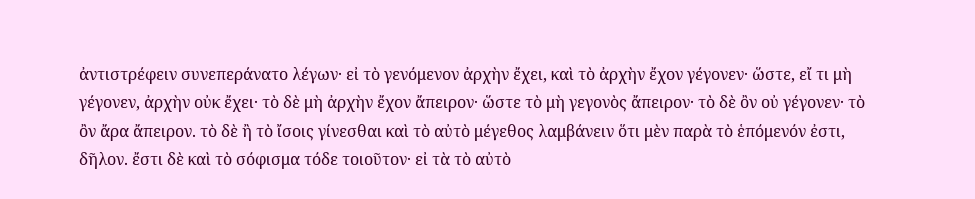ἀντιστρέφειν συνεπεράνατο λέγων· εἰ τὸ γενόμενον ἀρχὴν ἔχει, καὶ τὸ ἀρχὴν ἔχον γέγονεν· ὥστε, εἴ τι μὴ γέγονεν, ἀρχὴν οὐκ ἔχει· τὸ δὲ μὴ ἀρχὴν ἔχον ἄπειρον· ὥστε τὸ μὴ γεγονὸς ἄπειρον· τὸ δὲ ὂν οὐ γέγονεν· τὸ ὂν ἄρα ἄπειρον. τὸ δὲ ἢ τὸ ἴσοις γίνεσθαι καὶ τὸ αὐτὸ μέγεθος λαμβάνειν ὅτι μὲν παρὰ τὸ ἑπόμενόν ἐστι, δῆλον. ἔστι δὲ καὶ τὸ σόφισμα τόδε τοιοῦτον· εἰ τὰ τὸ αὐτὸ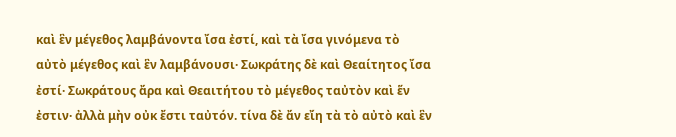καὶ ἓν μέγεθος λαμβάνοντα ἴσα ἐστί, καὶ τὰ ἴσα γινόμενα τὸ αὐτὸ μέγεθος καὶ ἓν λαμβάνουσι· Σωκράτης δὲ καὶ Θεαίτητος ἴσα ἐστί· Σωκράτους ἄρα καὶ Θεαιτήτου τὸ μέγεθος ταὐτὸν καὶ ἕν ἐστιν· ἀλλὰ μὴν οὐκ ἔστι ταὐτόν. τίνα δὲ ἄν εἴη τὰ τὸ αὐτὸ καὶ ἓν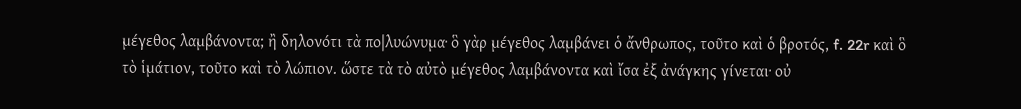μέγεθος λαμβάνοντα; ἢ δηλονότι τὰ πο|λυώνυμα· ὃ γὰρ μέγεθος λαμβάνει ὁ ἄνθρωπος, τοῦτο καὶ ὁ βροτός, f. 22r καὶ ὃ τὸ ἱμάτιον, τοῦτο καὶ τὸ λώπιον. ὥστε τὰ τὸ αὐτὸ μέγεθος λαμβάνοντα καὶ ἴσα ἐξ ἀνάγκης γίνεται· οὐ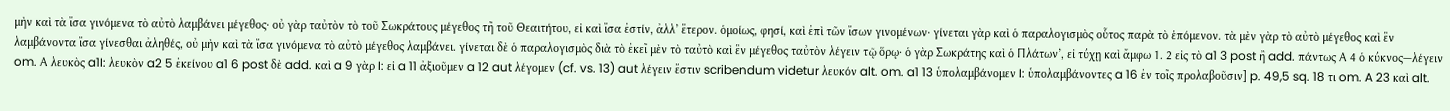μὴν καὶ τὰ ἴσα γινόμενα τὸ αὐτὸ λαμβάνει μέγεθος· οὐ γὰρ ταὐτὸν τὸ τοῦ Σωκράτους μέγεθος τῆ τοῦ Θεαιτήτου, εἰ καὶ ἴσα ἐστίν, ἀλλ’ ἕτερον. ὁμοίως, φησί, καὶ ἐπὶ τῶν ἴσων γινομένων· γίνεται γὰρ καὶ ὁ παραλογισμὸς οὗτος παρὰ τὸ ἑπόμενον. τὰ μὲν γὰρ τὸ αὐτὸ μέγεθος καὶ ἓν λαμβάνοντα ἴσα γίνεσθαι ἀληθές, οὐ μὴν καὶ τὰ ἴσα γινόμενα τὸ αὐτὸ μέγεθος λαμβάνει. γίνεται δὲ ὁ παραλογισμὸς διὰ τὸ ἐκεῖ μὲν τὸ ταὐτὸ καὶ ἓν μέγεθος ταὐτὸν λέγειν τῷ ὅρῳ· ὁ γὰρ Σωκράτης καὶ ὁ Πλάτων’, εἰ τύχῃ καὶ ἄμφω 1. 2 εἰς τὸ a1 3 post ἢ add. πάντως Α 4 ὁ κύκνος—λέγειν om. Α λευκὸς a1I: λευκὸν a2 5 ἐκείνου a1 6 post δὲ add. καὶ a 9 γὰρ I: εἰ a 11 ἀξιοῦμεν a 12 aut λέγομεν (cf. vs. 13) aut λέγειν ἔστιν scribendum videtur λευκόν alt. om. a1 13 ὑπολαμβάνομεν I: ὑπολαμβάνοντες a 16 ἐν τοῖς προλαβοῦσιν] p. 49,5 sq. 18 τι om. A 23 καὶ alt.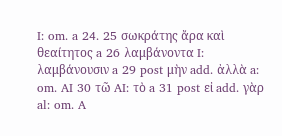I: om. a 24. 25 σωκράτης ἄρα καὶ θεαίτητος a 26 λαμβάνοντα I: λαμβάνουσιν a 29 post μὴν add. ἀλλὰ a: om. AI 30 τῶ AI: τὸ a 31 post εἰ add. γὰρ al: om. A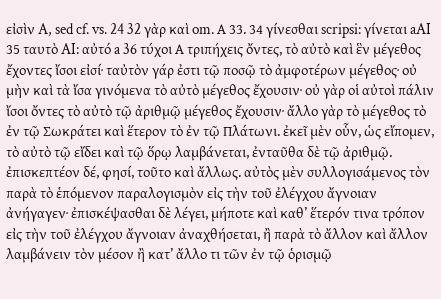εἰσὶν A, sed cf. vs. 24 32 γὰρ καὶ om. Α 33. 34 γίνεσθαι scripsi: γίνεται aAI 35 ταυτὸ AI: αὐτό a 36 τύχοι Α τριπήχεις ὄντες, τὸ αὐτὸ καὶ ἓν μέγεθος ἔχοντες ἴσοι εἰσί· ταὐτὸν γάρ ἐστι τῷ ποσῷ τὸ ἀμφοτέρων μέγεθος· οὐ μὴν καὶ τὰ ἴσα γινόμενα τὸ αὐτὸ μέγεθος ἔχουσιν· οὐ γὰρ οἱ αὐτοὶ πάλιν ἴσοι ὄντες τὸ αὐτὸ τῷ ἀριθμῷ μέγεθος ἔχουσιν· ἄλλο γὰρ τὸ μέγεθος τὸ ἐν τῷ Σωκράτει καὶ ἕτερον τὸ ἐν τῷ Πλάτωνι. ἐκεῖ μὲν οὗν, ὡς εἴπομεν, τὸ αὐτὸ τῷ εἴδει καὶ τῷ ὅρῳ λαμβάνεται, ἐνταῦθα δὲ τῷ ἀριθμῷ. ἐπισκεπτέον δέ, φησί, τοῦτο καὶ ἄλλως. αὐτὸς μὲν συλλογισάμενος τὸν παρὰ τὸ ἑπόμενον παραλογισμὸν εἰς τὴν τοῦ ἐλέγχου ἄγνοιαν ἀνήγαγεν· ἐπισκέψασθαι δὲ λέγει, μήποτε καὶ καθ’ ἕτερόν τινα τρόπον εἰς τὴν τοῦ ἐλέγχου ἄγνοιαν ἀναχθήσεται, ἢ παρὰ τὸ ἄλλον καὶ ἄλλον λαμβάνειν τὸν μέσον ἢ κατ’ ἄλλο τι τῶν ἐν τῷ ὁρισμῷ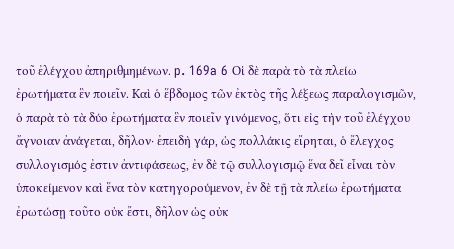τοῦ ἐλέγχου ἀπηριθμημένων. p. 169a 6 Οἱ δὲ παρὰ τὸ τὰ πλείω ἐρωτήματα ἓν ποιεῖν. Καὶ ὁ ἕβδομος τῶν ἐκτὸς τῆς λέξεως παραλογισμῶν, ὁ παρὰ τὸ τὰ δύο ἐρωτήματα ἓν ποιεῖν γινόμενος, ὅτι εἰς τὴν τοῦ ἐλέγχου ἄγνοιαν ἀνάγεται, δῆλον· ἐπειδὴ γάρ, ὡς πολλάκις εἴρηται, ὁ ἔλεγχος συλλογισμός ἐστιν ἀντιφάσεως, ἐν δὲ τῷ συλλογισμῷ ἕνα δεῖ εἶναι τὸν ὑποκείμενον καὶ ἕνα τὸν κατηγορούμενον, ἐν δὲ τῇ τὰ πλείω ἐρωτήματα ἐρωτώσῃ τοῦτο οὐκ ἔστι, δῆλον ὡς οὐκ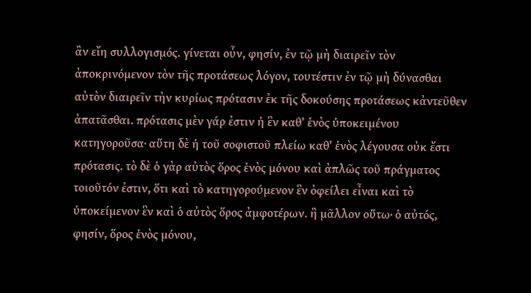ἂν εἴη συλλογισμός. γίνεται οὖν, φησίν, ἐν τῷ μὴ διαιρεῖν τὸν ἀποκρινόμενον τὸν τῆς προτάσεως λόγον, τουτέστιν ἐν τῷ μὴ δύνασθαι αὐτὸν διαιρεῖν τὴν κυρίως πρότασιν ἐκ τῆς δοκούσης προτάσεως κἀντεῦθεν ἀπατᾶσθαι. πρότασις μὲν γάρ ἐστιν ἡ ἓν καθ’ ἑνὸς ὑποκειμένου κατηγοροῦσα· αὕτη δὲ ἡ τοῦ σοφιστοῦ πλείω καθ’ ἑνὸς λέγουσα οὐκ ἔστι πρότασις. τὸ δὲ ὁ γὰρ αὐτὸς ὅρος ἑνὸς μόνου καὶ ἀπλῶς τοῦ πράγματος τοιοῦτόν ἐστιν, ὅτι καὶ τὸ κατηγορούμενον ἓν ὀφείλει εἶναι καὶ τὸ ὑποκείμενον ἓν καὶ ὁ αὐτὸς ὅρος ἀμφοτέρων. ἢ μᾶλλον οὕτω· ὁ αὐτός, φησίν, ὅρος ἑνὸς μόνου,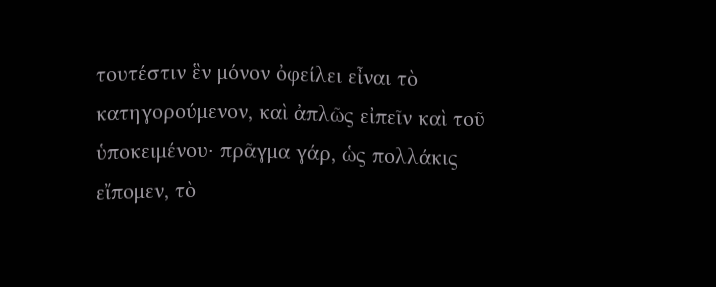τουτέστιν ἓν μόνον ὀφείλει εἶναι τὸ κατηγορούμενον, καὶ ἀπλῶς εἰπεῖν καὶ τοῦ ὑποκειμένου· πρᾶγμα γάρ, ὡς πολλάκις εἴπομεν, τὸ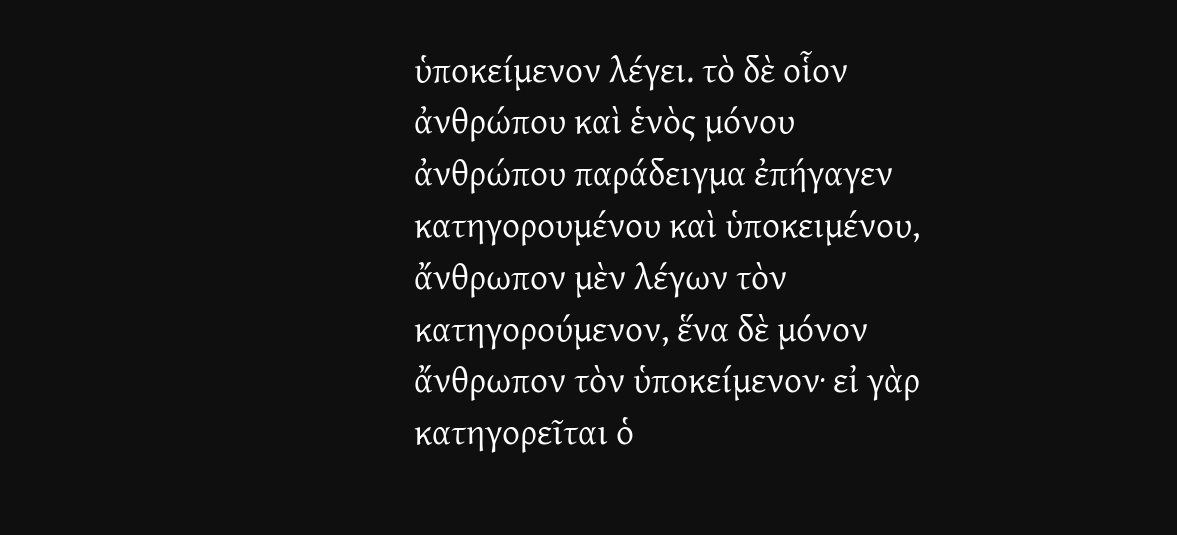ὑποκείμενον λέγει. τὸ δὲ οἷον ἀνθρώπου καὶ ἑνὸς μόνου ἀνθρώπου παράδειγμα ἐπήγαγεν κατηγορουμένου καὶ ὑποκειμένου, ἄνθρωπον μὲν λέγων τὸν κατηγορούμενον, ἕνα δὲ μόνον ἄνθρωπον τὸν ὑποκείμενον· εἰ γὰρ κατηγορεῖται ὁ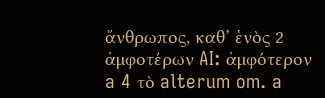ἄνθρωπος, καθ’ ἑνὸς 2 ἀμφοτέρων AI: ἀμφότερον a 4 τὸ alterum om. a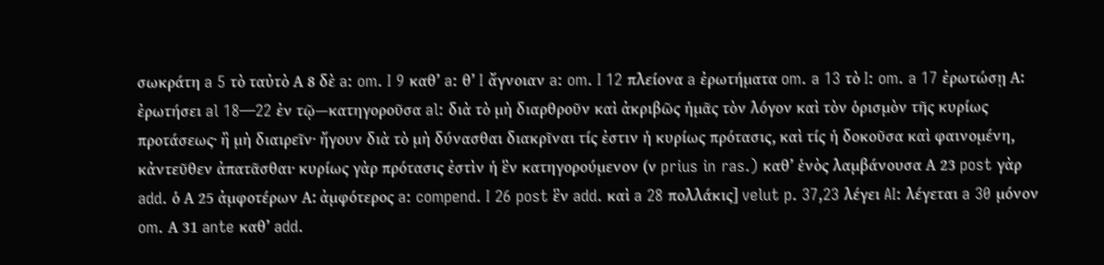σωκράτη a 5 τὸ ταὐτὸ Α 8 δὲ a: om. I 9 καθ’ a: θ’ I ἄγνοιαν a: om. I 12 πλείονα a ἐρωτήματα om. a 13 τὸ I: om. a 17 ἐρωτώσῃ Α: ἐρωτήσει al 18—22 ἐν τῷ—κατηγοροῦσα al: διὰ τὸ μὴ διαρθροῦν καὶ ἀκριβῶς ἡμᾶς τὸν λόγον καὶ τὸν ὁρισμὸν τῆς κυρίως προτάσεως· ἢ μὴ διαιρεῖν· ἤγουν διὰ τὸ μὴ δύνασθαι διακρῖναι τίς ἐστιν ἡ κυρίως πρότασις, καὶ τίς ἡ δοκοῦσα καὶ φαινομένη, κἀντεῦθεν ἀπατᾶσθαι· κυρίως γὰρ πρότασις ἐστὶν ἡ ἓν κατηγορούμενον (ν prius in ras.) καθ’ ἑνὸς λαμβάνουσα Α 23 post γὰρ add. ὁ Α 25 ἀμφοτέρων Α: ἀμφότερος a: compend. I 26 post ἓν add. καὶ a 28 πολλάκις] velut p. 37,23 λέγει AI: λέγεται a 30 μόνον om. Α 31 ante καθ’ add.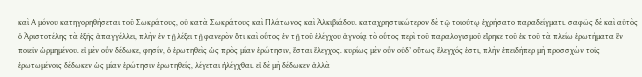καὶ Α μόνου κατηγορηθήσεται τοῦ Σωκράτους, οὐ κατὰ Σωκράτους καὶ Πλάτωνος καὶ Ἀλκιβιάδου. καταχρηστικώτερον δὲ τῷ τοιούτῳ ἐχρήσατο παραδείγματι. σαφῶς δὲ καὶ αὐτὸς ὁ Ἀριστοτέλης τὰ ἑξῆς ἀπαγγέλλει, πλὴν ἐν τῇ λέξει τῇ φανερὸν ὅτι καὶ οὗτος ἐν τῇ τοῦ ἐλέγχου ἀγνοίᾳ τὸ οὗτος περὶ τοῦ παραλογισμοῦ εἴρηκε τοῦ ἐκ τοῦ τὰ πλείω ἐρωτήματα ἓν ποιεῖν ὡρμημένου. εἰ μὲν οὖν δέδωκε, φησίν, ὁ ἐρωτηθεὶς ὡς πρὸς μίαν ἐρώτησιν, ἔσται ἔλεγχος. κυρίως μὲν οὖν οὐδ’ οὕτως ἔλεγχός ἐστι, πλὴν ἐπειδήπερ μὴ προσσχὼν τοῖς ἐρωτωμένοις δέδωκεν ὡς μίαν ἐρώτησιν ἐρωτηθείς, λέγεται ἠλέγχθαι. εἰ δὲ μὴ δέδωκεν ἀλλὰ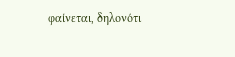φαίνεται, δηλονότι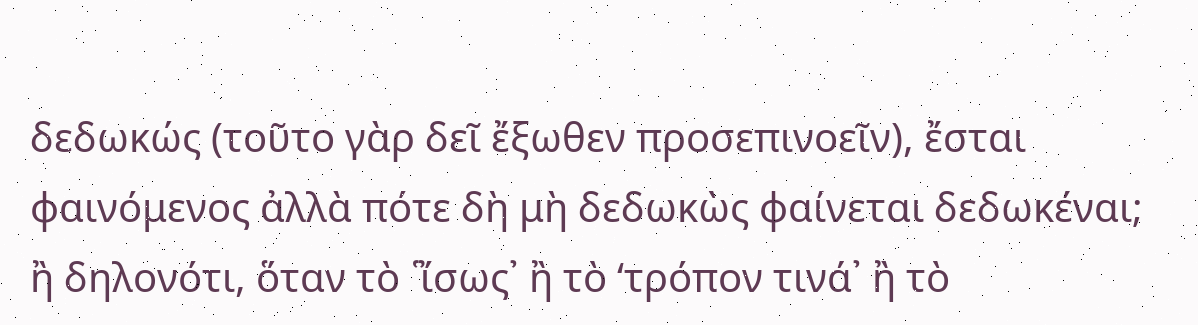δεδωκώς (τοῦτο γὰρ δεῖ ἔξωθεν προσεπινοεῖν), ἔσται φαινόμενος ἀλλὰ πότε δὴ μὴ δεδωκὼς φαίνεται δεδωκέναι; ἢ δηλονότι, ὅταν τὸ ῾ἴσως᾿ ἢ τὸ ‘τρόπον τινά᾿ ἢ τὸ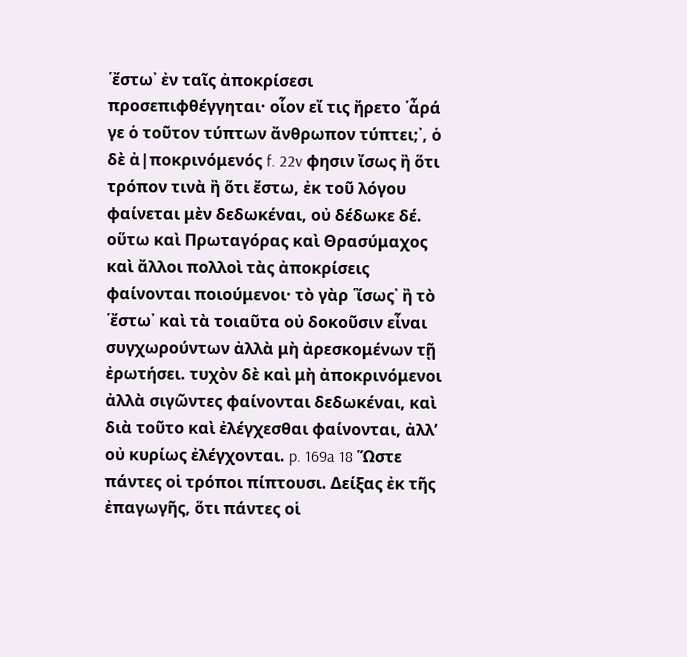῾ἔστω᾿ ἐν ταῖς ἀποκρίσεσι προσεπιφθέγγηται· οἷον εἴ τις ἤρετο ῾ἆρά γε ὁ τοῦτον τύπτων ἄνθρωπον τύπτει;᾿, ὁ δὲ ἀ|ποκρινόμενός f. 22v φησιν ἴσως ἢ ὅτι τρόπον τινὰ ἢ ὅτι ἔστω, ἐκ τοῦ λόγου φαίνεται μὲν δεδωκέναι, οὐ δέδωκε δέ. οὕτω καὶ Πρωταγόρας καὶ Θρασύμαχος καὶ ἄλλοι πολλοὶ τὰς ἀποκρίσεις φαίνονται ποιούμενοι· τὸ γὰρ ῾ἴσως᾿ ἢ τὸ ῾ἔστω᾿ καὶ τὰ τοιαῦτα οὐ δοκοῦσιν εἶναι συγχωρούντων ἀλλὰ μὴ ἀρεσκομένων τῇ ἐρωτήσει. τυχὸν δὲ καὶ μὴ ἀποκρινόμενοι ἀλλὰ σιγῶντες φαίνονται δεδωκέναι, καὶ διὰ τοῦτο καὶ ἐλέγχεσθαι φαίνονται, ἀλλ’ οὐ κυρίως ἐλέγχονται. p. 169a 18 Ὥστε πάντες οἱ τρόποι πίπτουσι. Δείξας ἐκ τῆς ἐπαγωγῆς, ὅτι πάντες οἱ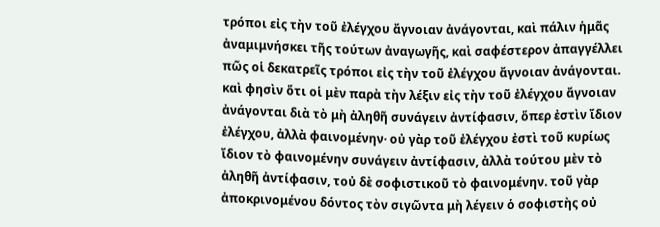τρόποι εἰς τὴν τοῦ ἐλέγχου ἄγνοιαν ἀνάγονται, καὶ πάλιν ἡμᾶς ἀναμιμνήσκει τῆς τούτων ἀναγωγῆς, καὶ σαφέστερον ἀπαγγέλλει πῶς οἱ δεκατρεῖς τρόποι εἰς τὴν τοῦ ἐλέγχου ἄγνοιαν ἀνάγονται. καὶ φησὶν ὅτι οἱ μὲν παρὰ τὴν λέξιν εἰς τὴν τοῦ ἐλέγχου ἄγνοιαν ἀνάγονται διὰ τὸ μὴ ἀληθῆ συνάγειν ἀντίφασιν, ὅπερ ἐστὶν ἴδιον ἐλέγχου, ἀλλὰ φαινομένην· οὐ γὰρ τοῦ ἐλέγχου ἐστὶ τοῦ κυρίως ἴδιον τὸ φαινομένην συνάγειν ἀντίφασιν, ἀλλὰ τούτου μὲν τὸ ἀληθῆ ἀντίφασιν, τοὐ δὲ σοφιστικοῦ τὸ φαινομένην. τοῦ γὰρ ἀποκρινομένου δόντος τὸν σιγῶντα μὴ λέγειν ὁ σοφιστὴς οὐ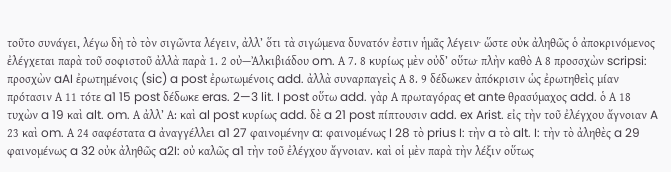τοῦτο συνάγει, λέγω δὴ τὸ τὸν σιγῶντα λέγειν, ἀλλ’ ὅτι τὰ σιγώμενα δυνατόν ἐστιν ἡμᾶς λέγειν· ὥστε οὐκ ἀληθῶς ὁ ἀποκρινόμενος ἐλέγχεται παρὰ τοῦ σοφιστοῦ ἀλλὰ παρὰ 1. 2 οὐ—Ἀλκιβιάδου om. Α 7. 8 κυρίως μὲν οὐδ’ οὕτω· πλὴν καθὸ Α 8 προσσχὼν scripsi: προσχὼν aAI ἐρωτημένοις (sic) a post ἐρωτωμένοις add. ἀλλὰ συναρπαγεὶς Α 8. 9 δέδωκεν ἀπόκρισιν ὡς ἐρωτηθεὶς μίαν πρότασιν Α 11 τότε a1 15 post δέδωκε eras. 2—3 lit. I post οὕτω add. γὰρ Α πρωταγόρας et ante θρασύμαχος add. ὁ Α 18 τυχὼν a 19 καὶ alt. om. Α ἀλλ’ Α: καὶ al post κυρίως add. δὲ a 21 post πίπτουσιν add. ex Arist. εἰς τὴν τοῦ ἐλέγχου ἄγνοιαν A 23 καὶ om. Α 24 σαφέστατα a ἀναγγέλλει a1 27 φαινομένην a: φαινομένως I 28 τὸ prius I: τὴν a τὸ alt. I: τὴν τὸ ἀληθὲς a 29 φαινομένως a 32 οὐκ ἀληθῶς a2I: οὐ καλῶς a1 τὴν τοῦ ἐλέγχου ἄγνοιαν. καὶ οἱ μὲν παρὰ τὴν λέξιν οὕτως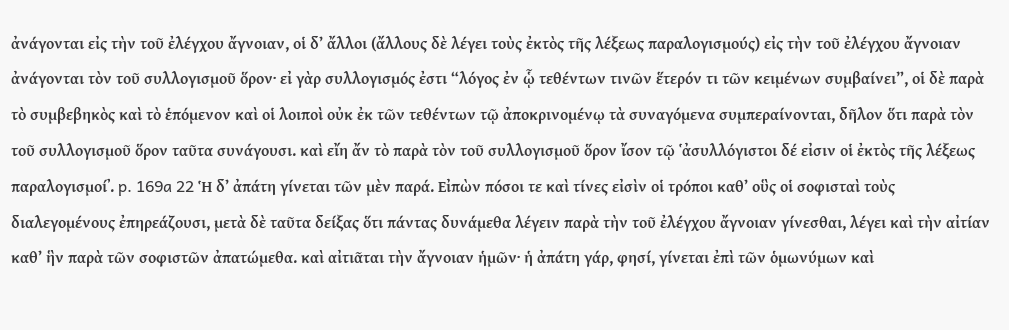ἀνάγονται εἰς τὴν τοῦ ἐλέγχου ἄγνοιαν, οἱ δ’ ἄλλοι (ἄλλους δὲ λέγει τοὺς ἐκτὸς τῆς λέξεως παραλογισμούς) εἰς τὴν τοῦ ἐλέγχου ἄγνοιαν ἀνάγονται τὸν τοῦ συλλογισμοῦ ὅρον· εἰ γὰρ συλλογισμός ἐστι “λόγος ἐν ᾧ τεθέντων τινῶν ἕτερόν τι τῶν κειμένων συμβαίνει”, οἱ δὲ παρὰ τὸ συμβεβηκὸς καὶ τὸ ἑπόμενον καὶ οἱ λοιποὶ οὐκ ἐκ τῶν τεθέντων τῷ ἀποκρινομένῳ τὰ συναγόμενα συμπεραίνονται, δῆλον ὅτι παρὰ τὸν τοῦ συλλογισμοῦ ὅρον ταῦτα συνάγουσι. καὶ εἴη ἄν τὸ παρὰ τὸν τοῦ συλλογισμοῦ ὅρον ἴσον τῷ ῾ἀσυλλόγιστοι δέ εἰσιν οἱ ἐκτὸς τῆς λέξεως παραλογισμοί᾿. p. 169a 22 Ἡ δ’ ἀπάτη γίνεται τῶν μὲν παρά. Εἰπὼν πόσοι τε καὶ τίνες εἰσὶν οἱ τρόποι καθ’ οὓς οἱ σοφισταὶ τοὺς διαλεγομένους ἐπηρεάζουσι, μετὰ δὲ ταῦτα δείξας ὅτι πάντας δυνάμεθα λέγειν παρὰ τὴν τοῦ ἐλέγχου ἄγνοιαν γίνεσθαι, λέγει καὶ τὴν αἰτίαν καθ’ ἣν παρὰ τῶν σοφιστῶν ἀπατώμεθα. καὶ αἰτιᾶται τὴν ἄγνοιαν ἡμῶν· ἡ ἀπάτη γάρ, φησί, γίνεται ἐπὶ τῶν ὁμωνύμων καὶ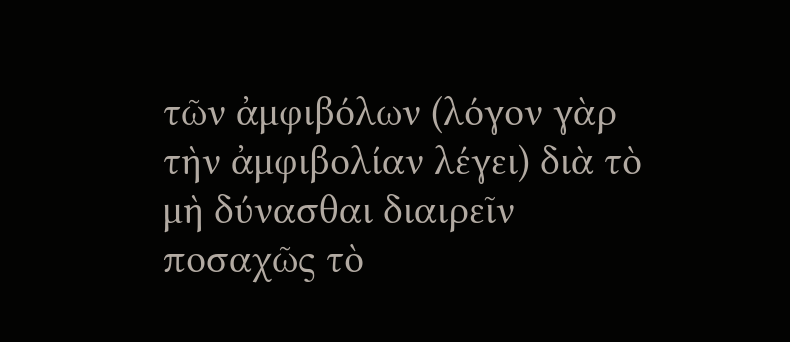τῶν ἀμφιβόλων (λόγον γὰρ τὴν ἀμφιβολίαν λέγει) διὰ τὸ μὴ δύνασθαι διαιρεῖν ποσαχῶς τὸ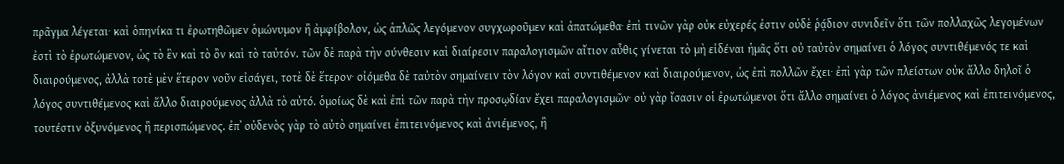πρᾶγμα λέγεται· καὶ ὁπηνίκα τι ἐρωτηθῶμεν ὁμώνυμον ἢ ἀμφίβολον, ὡς ἁπλῶς λεγόμενον συγχωροῦμεν καὶ ἀπατώμεθα· ἐπὶ τινῶν γὰρ οὐκ εὐχερές ἐστιν οὐδὲ ῥᾴδιον συνιδεῖν ὅτι τῶν πολλαχῶς λεγομένων ἐστὶ τὸ ἐρωτώμενον, ὡς τὸ ἓν καὶ τὸ ὂν καὶ τὸ ταὐτόν. τῶν δὲ παρὰ τὴν σύνθεσιν καὶ διαίρεσιν παραλογισμῶν αἴτιον αὖθις γίνεται τὸ μὴ εἰδέναι ἡμᾶς ὅτι οὐ ταὐτὸν σημαίνει ὁ λόγος συντιθέμενός τε καὶ διαιρούμενος, ἀλλὰ τοτὲ μὲν ἕτερον νοῦν εἰσάγει, τοτὲ δὲ ἕτερον· οἰόμεθα δὲ ταὐτὸν σημαίνειν τὸν λόγον καὶ συντιθέμενον καὶ διαιρούμενον, ὡς ἐπὶ πολλῶν ἔχει· ἐπὶ γὰρ τῶν πλείστων οὐκ ἄλλο δηλοῖ ὁ λόγος συντιθέμενος καὶ ἄλλο διαιρούμενος ἀλλὰ τὸ αὐτό. ὁμοίως δὲ καὶ ἐπὶ τῶν παρὰ τὴν προσῳδίαν ἔχει παραλογισμῶν· οὐ γὰρ ἴσασιν οἱ ἐρωτώμενοι ὅτι ἄλλο σημαίνει ὁ λόγος ἀνιέμενος καὶ ἐπιτεινόμενος, τουτέστιν ὀξυνόμενος ἢ περισπώμενος. ἐπ᾿ οὐδενὸς γὰρ τὸ αὐτὸ σημαίνει ἐπιτεινόμενος καὶ ἀνιέμενος, ἢ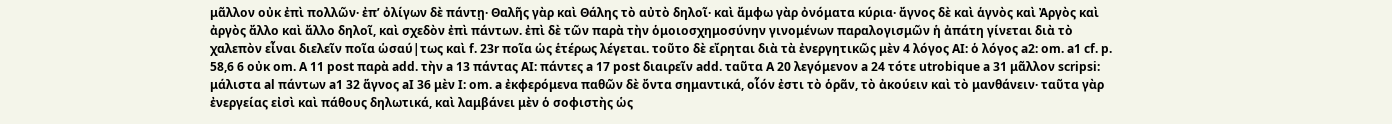μᾶλλον οὐκ ἐπὶ πολλῶν· ἐπ’ ὀλίγων δὲ πάντῃ· Θαλῆς γὰρ καὶ Θάλης τὸ αὐτὸ δηλοῖ· καὶ ἄμφω γὰρ ὀνόματα κύρια· ἄγνος δὲ καὶ ἁγνὸς καὶ Ἀργὸς καὶ ἀργὸς ἄλλο καὶ ἄλλο δηλοῖ, καὶ σχεδὸν ἐπὶ πάντων. ἐπὶ δὲ τῶν παρὰ τὴν ὁμοιοσχημοσύνην γινομένων παραλογισμῶν ἡ ἀπάτη γίνεται διὰ τὸ χαλεπὸν εἶναι διελεῖν ποῖα ὡσαύ|τως καὶ f. 23r ποῖα ὡς ἑτέρως λέγεται. τοῦτο δὲ εἴρηται διὰ τὰ ἐνεργητικῶς μὲν 4 λόγος AI: ὁ λόγος a2: om. a1 cf. p. 58,6 6 οὐκ om. Α 11 post παρὰ add. τὴν a 13 πάντας AI: πάντες a 17 post διαιρεῖν add. ταῦτα Α 20 λεγόμενον a 24 τότε utrobique a 31 μᾶλλον scripsi: μάλιστα al πάντων a1 32 ἅγνος aI 36 μὲν I: om. a ἐκφερόμενα παθῶν δὲ ὄντα σημαντικά, οἷόν ἐστι τὸ ὁρᾶν, τὸ ἀκούειν καὶ τὸ μανθάνειν· ταῦτα γὰρ ἐνεργείας εἰσὶ καὶ πάθους δηλωτικά, καὶ λαμβάνει μὲν ὁ σοφιστὴς ὡς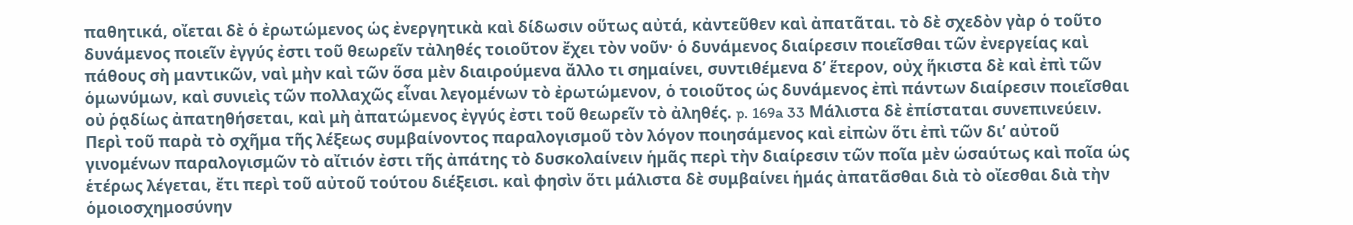παθητικά, οἴεται δὲ ὁ ἐρωτώμενος ὡς ἐνεργητικὰ καὶ δίδωσιν οὕτως αὐτά, κἀντεῦθεν καὶ ἀπατᾶται. τὸ δὲ σχεδὸν γὰρ ὁ τοῦτο δυνάμενος ποιεῖν ἐγγύς ἐστι τοῦ θεωρεῖν τἀληθές τοιοῦτον ἔχει τὸν νοῦν· ὁ δυνάμενος διαίρεσιν ποιεῖσθαι τῶν ἐνεργείας καὶ πάθους σὴ μαντικῶν, ναὶ μὴν καὶ τῶν ὅσα μὲν διαιρούμενα ἄλλο τι σημαίνει, συντιθέμενα δ’ ἕτερον, οὐχ ἥκιστα δὲ καὶ ἐπὶ τῶν ὁμωνύμων, καὶ συνιεὶς τῶν πολλαχῶς εἶναι λεγομένων τὸ ἐρωτώμενον, ὁ τοιοῦτος ὡς δυνάμενος ἐπὶ πάντων διαίρεσιν ποιεῖσθαι οὐ ῥᾳδίως ἀπατηθήσεται, καὶ μὴ ἀπατώμενος ἐγγύς ἐστι τοῦ θεωρεῖν τὸ ἀληθές. p. 169a 33 Μάλιστα δὲ ἐπίσταται συνεπινεύειν. Περὶ τοῦ παρὰ τὸ σχῆμα τῆς λέξεως συμβαίνοντος παραλογισμοῦ τὸν λόγον ποιησάμενος καὶ εἰπὼν ὅτι ἐπὶ τῶν δι’ αὐτοῦ γινομένων παραλογισμῶν τὸ αἴτιόν ἐστι τῆς ἀπάτης τὸ δυσκολαίνειν ἡμᾶς περὶ τὴν διαίρεσιν τῶν ποῖα μὲν ὡσαύτως καὶ ποῖα ὡς ἑτέρως λέγεται, ἔτι περὶ τοῦ αὐτοῦ τούτου διέξεισι. καὶ φησὶν ὅτι μάλιστα δὲ συμβαίνει ἡμάς ἀπατᾶσθαι διὰ τὸ οἴεσθαι διὰ τὴν ὁμοιοσχημοσύνην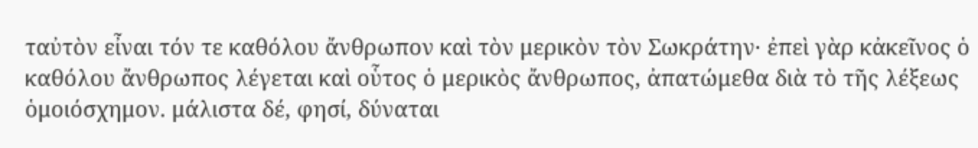ταὐτὸν εἶναι τόν τε καθόλου ἄνθρωπον καὶ τὸν μερικὸν τὸν Σωκράτην· ἐπεὶ γὰρ κἀκεῖνος ὁ καθόλου ἄνθρωπος λέγεται καὶ οὗτος ὁ μερικὸς ἄνθρωπος, ἀπατώμεθα διὰ τὸ τῆς λέξεως ὁμοιόσχημον. μάλιστα δέ, φησί, δύναται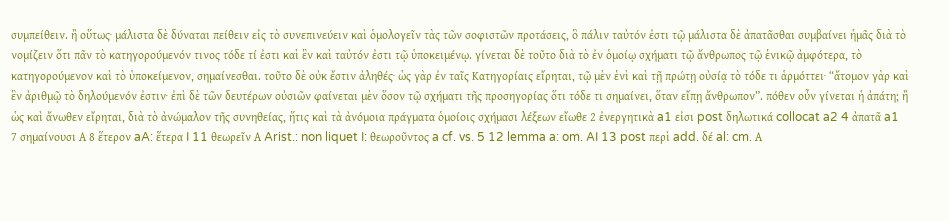συμπείθειν. ἢ οὕτως· μάλιστα δὲ δύναται πείθειν εἰς τὸ συνεπινεύειν καὶ ὁμολογεῖν τὰς τῶν σοφιστῶν προτάσεις, ὃ πάλιν ταὐτόν ἐστι τῷ μάλιστα δὲ ἀπατᾶσθαι συμβαίνει ἡμᾶς διὰ τὸ νομίζειν ὅτι πᾶν τὸ κατηγορούμενόν τινος τόδε τί ἐστι καὶ ἓν καὶ ταὐτόν ἐστι τῷ ὑποκειμένῳ. γίνεται δὲ τοῦτο διὰ τὸ ἐν ὁμοίῳ σχήματι τῷ ἄνθρωπος τῷ ἑνικῷ ἀμφότερα, τὸ κατηγορούμενον καὶ τὸ ὑποκείμενον, σημαίνεσθαι. τοῦτο δὲ οὐκ ἔστιν ἀληθές· ὡς γὰρ ἐν ταῖς Κατηγορίαις εἴρηται, τῷ μὲν ἑνὶ καὶ τῇ πρώτῃ οὐσίᾳ τὸ τόδε τι ἁρμόττει· “ἄτομον γὰρ καὶ ἓν ἀριθμῷ τὸ δηλούμενόν ἐστιν· ἐπὶ δὲ τῶν δευτέρων οὐσιῶν φαίνεται μὲν ὅσον τῷ σχήματι τῆς προσηγορίας ὅτι τόδε τι σημαίνει, ὅταν εἴπῃ ἄνθρωπον”. πόθεν οὖν γίνεται ἡ ἀπάτη; ἢ ὡς καὶ ἄνωθεν εἴρηται, διὰ τὸ ἀνώμαλον τῆς συνηθείας, ἥτις καὶ τὰ ἀνόμοια πράγματα ὁμοίοις σχήμασι λέξεων εἴωθε 2 ἐνεργητικὰ a1 εἰσι post δηλωτικά collocat a2 4 ἀπατᾶ a1 7 σημαίνουσι Α 8 ἕτερον aA: ἕτερα I 11 θεωρεῖν Α Arist.: non liquet I: θεωροῦντος a cf. vs. 5 12 lemma a: om. AI 13 post περὶ add. δέ al: cm. Α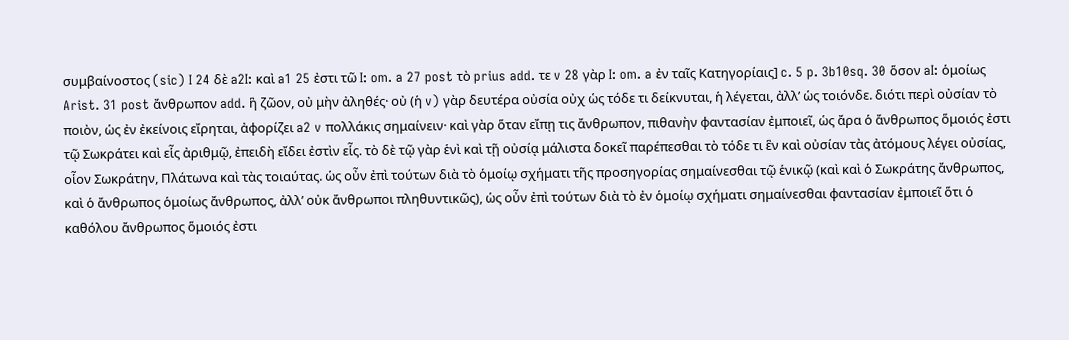συμβαίνοστος (sic) I 24 δὲ a2I: καὶ a1 25 ἐστι τῶ I: om. a 27 post τὸ prius add. τε v 28 γὰρ I: om. a ἐν ταῖς Κατηγορίαις] c. 5 p. 3b10sq. 30 ὅσον aI: ὁμοίως Arist. 31 post ἄνθρωπον add. ἣ ζῶον, οὐ μὴν ἀληθές· οὐ (ἡ v) γὰρ δευτέρα οὐσία οὐχ ὡς τόδε τι δείκνυται, ἡ λέγεται, ἀλλ’ ὡς τοιόνδε. διότι περὶ οὐσίαν τὸ ποιὸν, ὡς ἐν ἐκείνοις εἴρηται, ἀφορίζει a2 v πολλάκις σημαίνειν· καὶ γὰρ ὅταν εἴπῃ τις ἄνθρωπον, πιθανὴν φαντασίαν ἐμποιεῖ, ὡς ἄρα ὁ ἄνθρωπος ὅμοιός ἐστι τῷ Σωκράτει καὶ εἷς ἀριθμῷ, ἐπειδὴ εἴδει ἐστὶν εἷς. τὸ δὲ τῷ γὰρ ἑνὶ καὶ τῇ οὐσίᾳ μάλιστα δοκεῖ παρέπεσθαι τὸ τόδε τι ἓν καὶ οὐσίαν τὰς ἀτόμους λέγει οὐσίας, οἷον Σωκράτην, Πλάτωνα καὶ τὰς τοιαύτας. ὡς οὖν ἐπὶ τούτων διὰ τὸ ὁμοίῳ σχήματι τῆς προσηγορίας σημαίνεσθαι τῷ ἑνικῷ (καὶ καὶ ὁ Σωκράτης ἄνθρωπος, καὶ ὁ ἄνθρωπος ὁμοίως ἄνθρωπος, ἀλλ’ οὐκ ἄνθρωποι πληθυντικῶς), ὡς οὖν ἐπὶ τούτων διὰ τὸ ἐν ὁμοίῳ σχήματι σημαίνεσθαι φαντασίαν ἐμποιεῖ ὅτι ὁ καθόλου ἄνθρωπος ὅμοιός ἐστι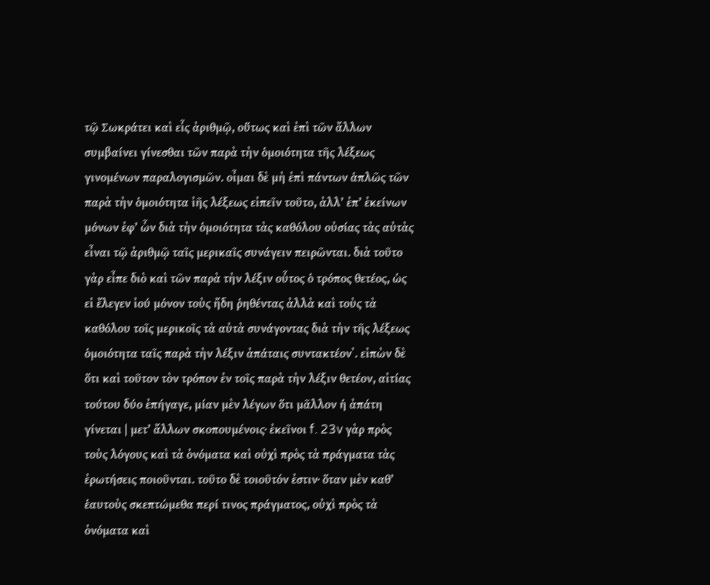τῷ Σωκράτει καὶ εἷς ἀριθμῷ, οὕτως καὶ ἐπὶ τῶν ἄλλων συμβαίνει γίνεσθαι τῶν παρὰ τὴν ὁμοιότητα τῆς λέξεως γινομένων παραλογισμῶν. οἶμαι δὲ μὴ ἐπὶ πάντων ἁπλῶς τῶν παρὰ τὴν ὁμοιότητα ἰῆς λέξεως εἰπεῖν τοῦτο, ἀλλ’ ἐπ’ ἐκείνων μόνων ἐφ’ ὧν διὰ τὴν ὁμοιότητα τὰς καθόλου οὐσίας τὰς αὐτὰς εἶναι τῷ ἀριθμῷ ταῖς μερικαῖς συνάγειν πειρῶνται. διὰ τοῦτο γὰρ εἶπε διὸ καὶ τῶν παρὰ τὴν λέξιν οὗτος ὁ τρόπος θετέος, ὡς εἰ ἔλεγεν ἰού μόνον τοὺς ἤδη ῥηθέντας ἀλλὰ καὶ τοὺς τὰ καθόλου τοῖς μερικοῖς τὰ αὐτὰ συνάγοντας διὰ τὴν τῆς λέξεως ὁμοιότητα ταῖς παρὰ τὴν λέξιν ἀπάταις συντακτέον᾿. εἰπὼν δὲ ὅτι καὶ τοῦτον τὸν τρόπον ἐν τοῖς παρὰ τὴν λέξιν θετέον, αἰτίας τούτου δύο ἐπήγαγε, μίαν μὲν λέγων ὅτι μᾶλλον ἡ ἀπάτη γίνεται | μετ’ ἄλλων σκοπουμένοις· ἐκεῖνοι f. 23v γὰρ πρὸς τοὺς λόγους καὶ τὰ ὀνόματα καὶ οὐχὶ πρὸς τὰ πράγματα τὰς ἐρωτήσεις ποιοῦνται. τοῦτο δὲ τοιοῦτόν ἐστιν· ὅταν μὲν καθ’ ἑαυτοὺς σκεπτώμεθα περί τινος πράγματος, οὐχὶ πρὸς τὰ ὀνόματα καὶ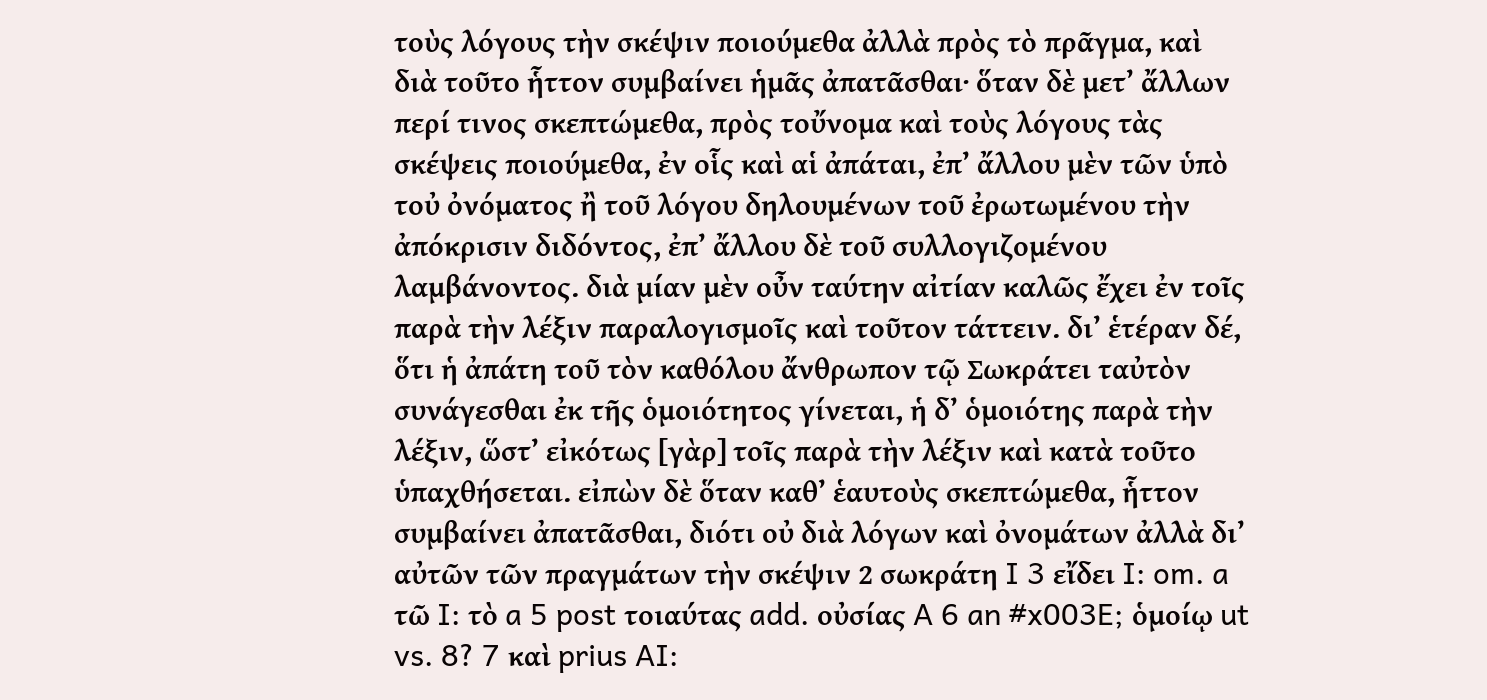τοὺς λόγους τὴν σκέψιν ποιούμεθα ἀλλὰ πρὸς τὸ πρᾶγμα, καὶ διὰ τοῦτο ἧττον συμβαίνει ἡμᾶς ἀπατᾶσθαι· ὅταν δὲ μετ’ ἄλλων περί τινος σκεπτώμεθα, πρὸς τοὔνομα καὶ τοὺς λόγους τὰς σκέψεις ποιούμεθα, ἐν οἷς καὶ αἱ ἀπάται, ἐπ’ ἄλλου μὲν τῶν ὑπὸ τοὐ ὀνόματος ἢ τοῦ λόγου δηλουμένων τοῦ ἐρωτωμένου τὴν ἀπόκρισιν διδόντος, ἐπ’ ἄλλου δὲ τοῦ συλλογιζομένου λαμβάνοντος. διὰ μίαν μὲν οὖν ταύτην αἰτίαν καλῶς ἔχει ἐν τοῖς παρὰ τὴν λέξιν παραλογισμοῖς καὶ τοῦτον τάττειν. δι’ ἑτέραν δέ, ὅτι ἡ ἀπάτη τοῦ τὸν καθόλου ἄνθρωπον τῷ Σωκράτει ταὐτὸν συνάγεσθαι ἐκ τῆς ὁμοιότητος γίνεται, ἡ δ’ ὁμοιότης παρὰ τὴν λέξιν, ὥστ’ εἰκότως [γὰρ] τοῖς παρὰ τὴν λέξιν καὶ κατὰ τοῦτο ὑπαχθήσεται. εἰπὼν δὲ ὅταν καθ’ ἑαυτοὺς σκεπτώμεθα, ἧττον συμβαίνει ἀπατᾶσθαι, διότι οὐ διὰ λόγων καὶ ὀνομάτων ἀλλὰ δι’ αὐτῶν τῶν πραγμάτων τὴν σκέψιν 2 σωκράτη I 3 εἴδει I: om. a τῶ I: τὸ a 5 post τοιαύτας add. οὐσίας A 6 an #x003E; ὁμοίῳ ut vs. 8? 7 καὶ prius AI: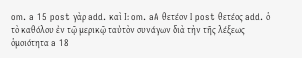om. a 15 post γὰρ add. καὶ Ι: om. aA θετέον I post θετέος add. ὁ τὸ καθόλου ἐν τῷ μερικῷ ταὐτὸν συνάγων διὰ τὴν τῆς λέξεως ὁμοιότητα a 18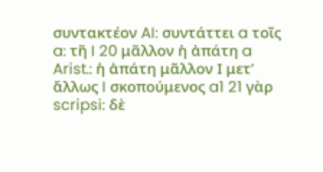συντακτέον AI: συντάττει a τοῖς a: τῆ I 20 μᾶλλον ἡ ἀπάτη a Arist.: ἡ ἀπάτη μᾶλλον Ι μετ’ ἄλλως I σκοπούμενος a1 21 γὰρ scripsi: δὲ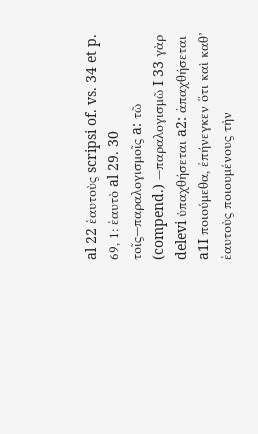al 22 ἑαυτοὺς scripsi of. vs. 34 et p. 69, 1: ἑαυτὸ al 29. 30 τοῖς—παραλογισμοῖς a: τῶ (compend.) —παραλογισμῶ I 33 γὰρ delevi ὑπαχθήσεται a2: ἀπαχθήσεται a1I ποιούμεθα, ἐπήνεγκεν ὅτι καὶ καθ’ ἑαυτοὺς ποιουμένους τὴν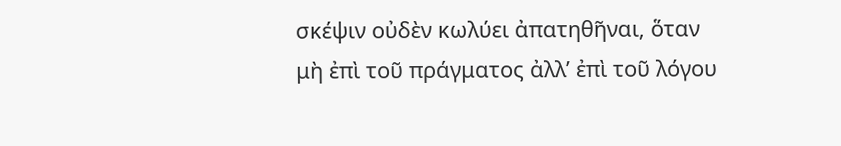σκέψιν οὐδὲν κωλύει ἀπατηθῆναι, ὅταν μὴ ἐπὶ τοῦ πράγματος ἀλλ’ ἐπὶ τοῦ λόγου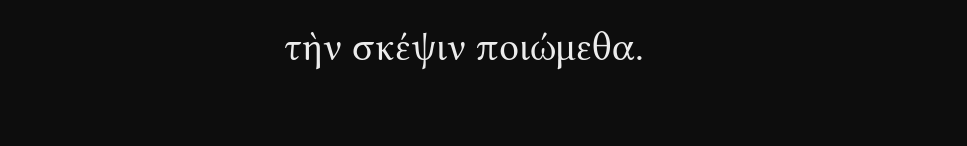τὴν σκέψιν ποιώμεθα.